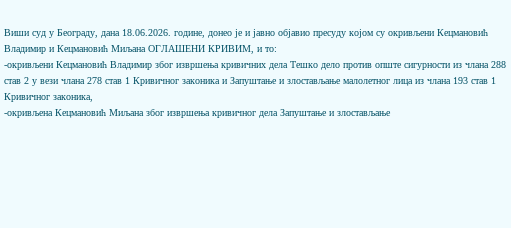Виши суд у Београду, дана 18.06.2026. године, донео је и јавно објавио пресуду којом су окривљени Кецмановић Владимир и Кецмановић Миљана ОГЛАШЕНИ КРИВИМ, и то:
-окривљени Кецмановић Владимир због извршења кривичних дела Тешко дело против опште сигурности из члана 288 став 2 у вези члана 278 став 1 Кривичног законика и Запуштање и злостављање малолетног лица из члана 193 став 1 Кривичног законика,
-окривљена Кецмановић Миљана због извршења кривичног дела Запуштање и злостављање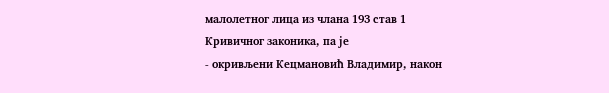малолетног лица из члана 193 став 1 Кривичног законика, па је
- окривљени Кецмановић Владимир, након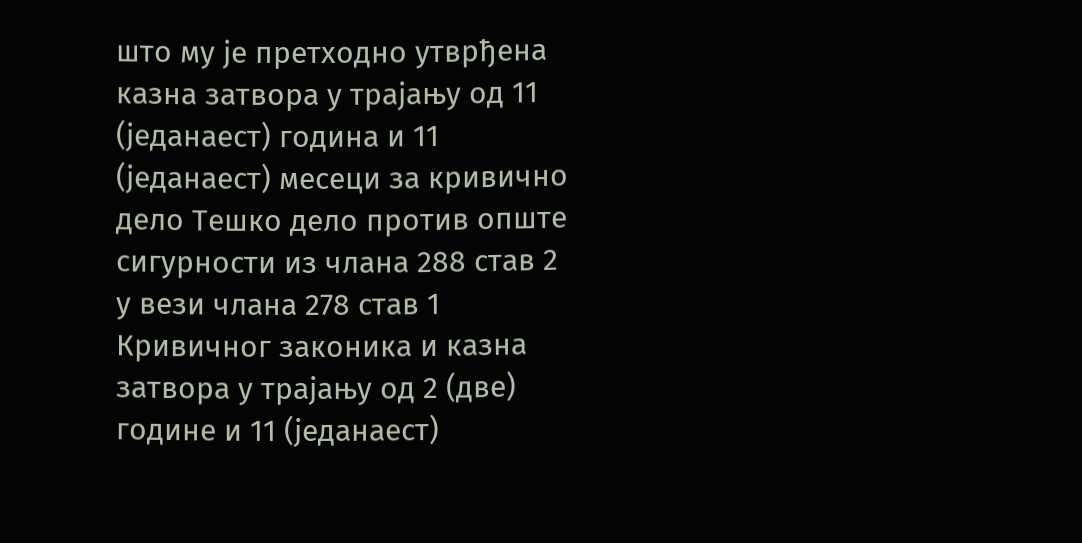што му је претходно утврђена казна затвора у трајању од 11 (једанаест) година и 11 (једанаест) месеци за кривично дело Тешко дело против опште сигурности из члана 288 став 2 у вези члана 278 став 1 Кривичног законика и казна затвора у трајању од 2 (две) године и 11 (једанаест)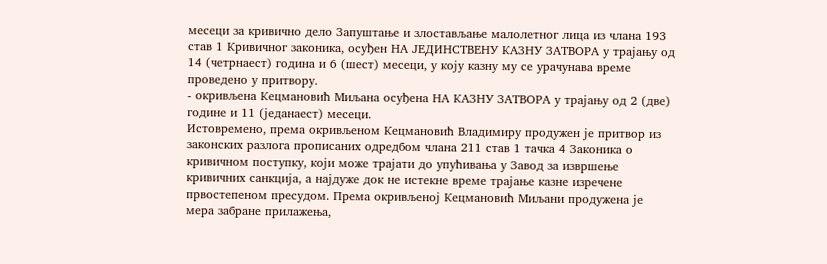месеци за кривично дело Запуштање и злостављање малолетног лица из члана 193 став 1 Кривичног законика, осуђен НА ЈЕДИНСТВЕНУ КАЗНУ ЗАТВОРА у трајању од 14 (четрнаест) година и 6 (шест) месеци, у коју казну му се урачунава време проведено у притвору.
- окривљена Кецмановић Миљана осуђена НА КАЗНУ ЗАТВОРА у трајању од 2 (две) године и 11 (једанаест) месеци.
Истовремено, према окривљеном Кецмановић Владимиру продужен је притвор из законских разлога прописаних одредбом члана 211 став 1 тачка 4 Законика о кривичном поступку, који може трајати до упућивања у Завод за извршење кривичних санкција, а најдуже док не истекне време трајање казне изречене првостепеном пресудом. Према окривљеној Кецмановић Миљани продужена је мера забране прилажења,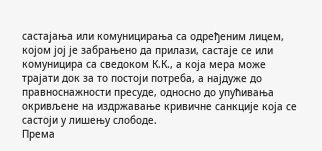састајања или комуницирања са одређеним лицем, којом јој је забрањено да прилази, састаје се или комуницира са сведоком К.К., а која мера може трајати док за то постоји потреба, а најдуже до правноснажности пресуде, односно до упућивања окривљене на издржавање кривичне санкције која се састоји у лишењу слободе.
Према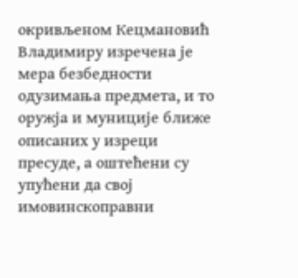окривљеном Кецмановић Владимиру изречена је мера безбедности одузимања предмета, и то оружја и муниције ближе описаних у изреци пресуде, а оштећени су упућени да свој имовинскоправни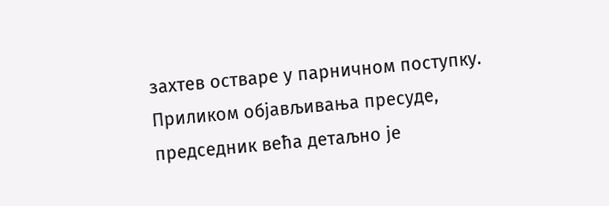захтев остваре у парничном поступку.
Приликом објављивања пресуде, председник већа детаљно је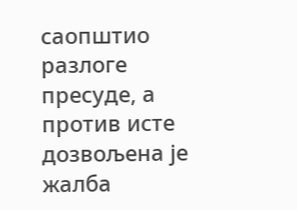саопштио разлоге пресуде, а против исте дозвољена је жалба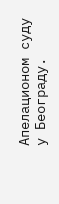Апелационом суду у Београду.